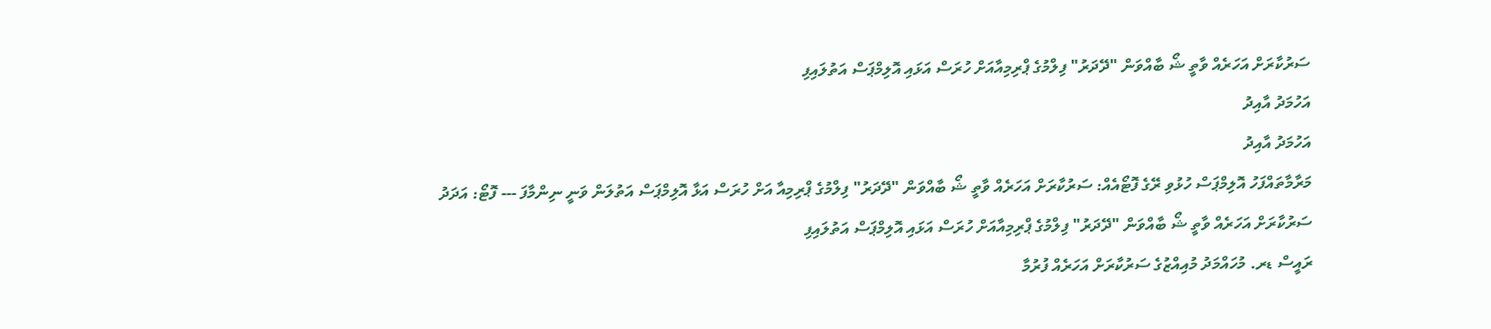ސަރުކާރަށް އަހަރެއް ވާތީ ޝޯ ބާއްވަން "ދޭދަރު" ފިލްމުގެ ޕްރިމިއާއަށް ހުރަސް އަޅައި އޮލިމްޕަސް އަތުލައިފި
އަހުމަދު އާއިދު
އަހުމަދު އާއިދު
މަރާމާތައްފަހު އޮލިމްޕަސް ހުޅުވި ރޭގެ ފޮޓޯއެއް: ސަރުކާރަށް އަހަރެއް ވާތީ ޝޯ ބާއްވަން "ދޭދަރު" ފިލްމުގެ ޕްރިމިއާ އަށް ހުރަސް އަޅާ އޮލިމްޕަސް އަތުލަން ވަނީ ނިންމާފަ --- ފޮޓޯ: އަދަދު
ސަރުކާރަށް އަހަރެއް ވާތީ ޝޯ ބާއްވަން "ދޭދަރު" ފިލްމުގެ ޕްރިމިއާއަށް ހުރަސް އަޅައި އޮލިމްޕަސް އަތުލައިފި
ރައީސް ޑރ. މުހައްމަދު މުއިއްޒުގެ ސަރުކާރަށް އަހަރެއް ފުރުމާ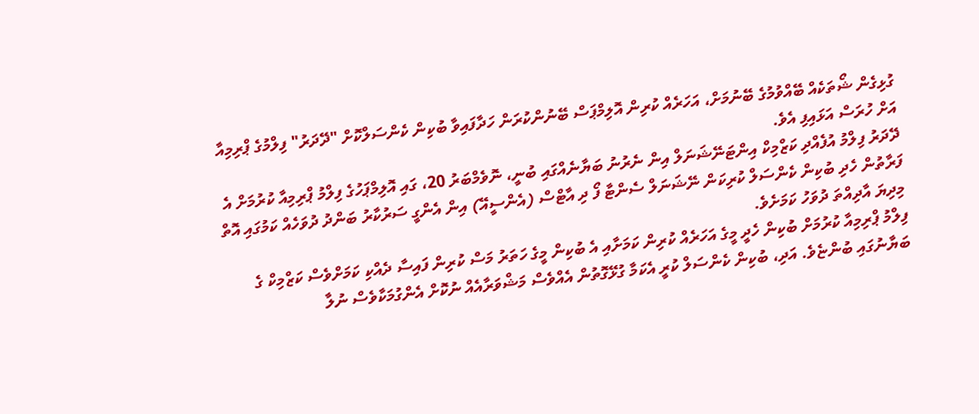ގުޅިގެން ޝޯތަކެއް ބޭއްވުމުގެ ބޭނުމަށް، އަހަރެއް ކުރިން އޮލިމްޕަސް ބޭނުންކުރަން ހަދާފައިވާ ބުކިން ކެންސަލްކޮށް "ދޭދަރު" ފިލްމުގެ ޕްރިމިއާ އަށް ހުރަސް އަޅައިފި އެވެ.
ދޭދަރު ފިލްމު އުފެއްދި ކަޒްމިކް އިންޓަނޭޝަނަލް އިން ނެރުނު ބަޔާނެއްގައި ބުނީ، ނޮވެމްބަރު 20، ގައި އޮލިމްޕަހުގެ ފިލްމު ޕްރިމިއާ ކުރުމަށް އެ ފަރާތުން ހެދި ބުކިން ކެންސަލް ކުރިކަން ނޭޝަނަލް ސެންޓާ ފޯ ދި އާޓްސް (އެންސީއޭ) އިން އެންގީ ސަރުކާރު ބަންދު ދުވަހެއް ކަމުގައި އޮތް މިދިޔަ އާދިއްތަ ދުވަހު ކަމަށެވެ.
ފިލްމު ޕްރިމިއާ ކުރުމަށް ބުކިން ހެދީ މީގެ އަހަރެއް ކުރިން ކަމަށާއި އެ ބުކިން މީގެ ހަތަރު މަސް ކުރިން ފައިސާ ދެއްކި ކަމަށްވެސް ކަޒްމިކް ގެ ބަޔާނުގައި ބުންޏެވެ. އަދި، ބުކިން ކެންސަލް ކުރީ އެކަމާ ގުޅޭގޮތުން އެއްވެސް މަޝްވަރާއެއް ނުކޮށް އެންގުމަކާވެސް ނުލާ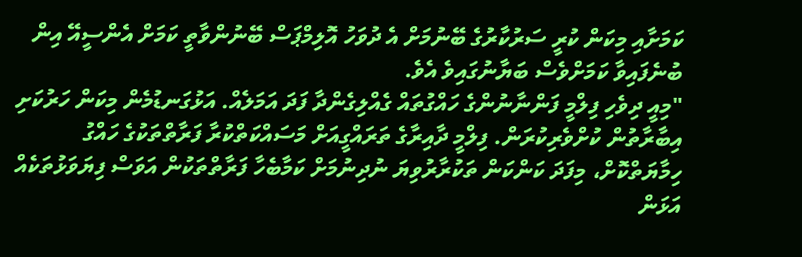ކަމަށާއި މިކަން ކުރީ ސަރުކާރުގެ ބޭނުމަށް އެ ދުވަހު އޮލިމްޕަސް ބޭނުންވާތީ ކަމަށް އެންސީއޭ އިން ބުނެފައިވާ ކަމަށްވެސް ބަޔާނުގައިވެ އެވެ.
"މިއީ ދިވެހި ފިލްމީ ފަންނާނުންގެ ހައްގުތައް ގެއްލިގެންދާ ފަދަ އަމަލެއް. އަޅުގަނޑުމެން މިކަން ހަރުކަށި އިބާރާތުން ކުށްވެރިކުރަން. ފިލްމީ ދާއިރާގެ ތަރައްގީއަށް މަސައްކަތްކުރާ ފަރާތްތަކުގެ ހައްގު ހިމާޔަތްކޮށް، މިފަދަ ކަންކަން ތަކުރާރުވިޔަ ނުދިނުމަށް ކަމާބެހާ ފަރާތްތަކުން އަވަސް ފިޔަވަޅުތަކެއް އަޅަން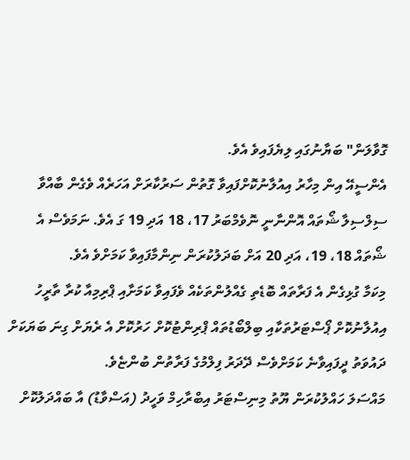ގޮވާލަން" ބަޔާނުގައި ލިޔެފައިވެ އެވެ.
އެންސީއޭ އިން މިހާރު އިއުލާނުކޮށްފައިވާ ގޮތުން ސަރުކާރަށް އަހަރެއް ވެގެން ބާއްވާ ސިލްސިލާ ޝޯތައް އޮންނާނީ ނޮވެމްބަރު 17، 18 އަދި 19 ގަ އެވެ. ނަމަވެސް އެ ޝޯތައް 18، 19، އަދި 20 އަށް ބަދަލުކުރަން ނިންމާފައިވާ ކަމަށްވެ އެވެ.
މިކަމާ ގުޅިގެން އެ ފަރާތައް ބޮޑެތި ގެއްލުންތަކެއް ވެފައިވާ ކަމަށާއި ޕްރިމިއާ ކުރާ ތާރީހު އިއުލާނުކޮށް ޕޯސްޓަރުތަކާއި ބިލްބޯޑުތައް ޕްރިންޓުކޮށް ހަރުކޮށް އެ ރެޔަށް ގިނަ ބަޔަކަށް ދައުވަތު ދީފައިވާނެ ކަމަށްވެސް ދޭދަރު ފިލްމުގެ ފަރާތުން ބުންޏެވެ.
މައްސަލަ ހައްލުކުރަން ޔޫތު މިނިސްޓަރު އިބްރާހިމް ވަހީދު (އަސްވާޑު) އާ ބައްދަލުކޮށް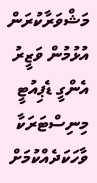މަޝްވަރާކުރަން އުޅުމުން ވަޒީރު އެންގީ ޑެޕިއުޓީ މިނިސްޓަރަކާ ވާހަކަދެއްކުމަށް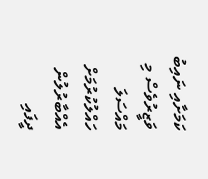ކަމަށާއި ނައިބު ވަޒީރުވެސް މި މައްސަލަ ހައްލުކުރުމަށް އެއްބާރުލުން ދީފައި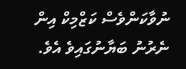ނުވާކަންވެސް ކަޒްމިކް އިން ނެރުނު ބަޔާނުގައިވެ އެވެ.